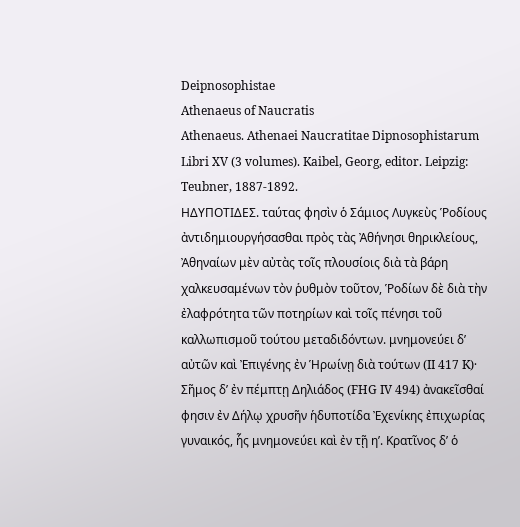Deipnosophistae
Athenaeus of Naucratis
Athenaeus. Athenaei Naucratitae Dipnosophistarum Libri XV (3 volumes). Kaibel, Georg, editor. Leipzig: Teubner, 1887-1892.
ΗΔΥΠΟΤΙΔΕΣ. ταύτας φησὶν ὁ Σάμιος Λυγκεὺς Ῥοδίους ἀντιδημιουργήσασθαι πρὸς τὰς Ἀθήνησι θηρικλείους, Ἀθηναίων μὲν αὐτὰς τοῖς πλουσίοις διὰ τὰ βάρη χαλκευσαμένων τὸν ῥυθμὸν τοῦτον, Ῥοδίων δὲ διὰ τὴν ἐλαφρότητα τῶν ποτηρίων καὶ τοῖς πένησι τοῦ καλλωπισμοῦ τούτου μεταδιδόντων. μνημονεύει δ’ αὐτῶν καὶ Ἐπιγένης ἐν Ἡρωίνῃ διὰ τούτων (II 417 K)·
Σῆμος δ’ ἐν πέμπτῃ Δηλιάδος (FHG IV 494) ἀνακεῖσθαί φησιν ἐν Δήλῳ χρυσῆν ἡδυποτίδα Ἐχενίκης ἐπιχωρίας γυναικός, ἧς μνημονεύει καὶ ἐν τῇ ηʹ. Κρατῖνος δ’ ὁ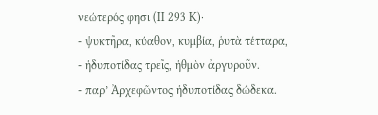νεώτερός φησι (II 293 K)·
- ψυκτῆρα, κύαθον, κυμβία, ῥυτὰ τέτταρα,
- ἡδυποτίδας τρεῖς, ἡθμὸν ἀργυροῦν.
- παρ’ Ἀρχεφῶντος ἡδυποτίδας δώδεκα.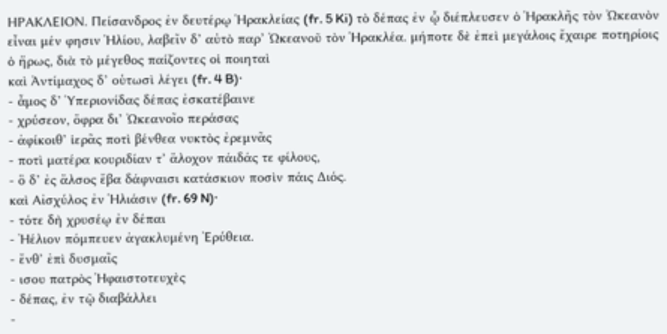ΗΡΑΚΛΕΙΟΝ. Πείσανδρος ἐν δευτέρῳ Ἡρακλείας (fr. 5 Ki) τὸ δέπας ἐν ᾧ διέπλευσεν ὁ Ἡρακλῆς τὸν Ὠκεανὸν εἶναι μέν φησιν Ἡλίου, λαβεῖν δ’ αὐτὸ παρ’ Ὠκεανοῦ τὸν Ἡρακλέα. μήποτε δὲ ἐπεὶ μεγάλοις ἔχαιρε ποτηρίοις ὁ ἥρως, διὰ τὸ μέγεθος παίζοντες οἱ ποιηταὶ
καὶ Ἀντίμαχος δ’ οὑτωσὶ λέγει (fr. 4 B)·
- ἆμος δ’ Ὑπεριονίδας δέπας ἐσκατέβαινε
- χρύσεον, ὄφρα δι’ Ὠκεανοῖο περάσας
- ἀφίκοιθ’ ἱερᾶς ποτὶ βένθεα νυκτὸς ἐρεμνᾶς
- ποτὶ ματέρα κουριδίαν τ’ ἄλοχον πάιδάς τε φίλους,
- ὃ δ’ ἐς ἄλσος ἔβα δάφναισι κατάσκιον ποσὶν πάις Διός.
καὶ Αἰσχύλος ἐν Ἡλιάσιν (fr. 69 N)·
- τότε δὴ χρυσέῳ ἐν δέπαι
- Ἠέλιον πόμπευεν ἀγακλυμένη Ἐρύθεια.
- ἔνθ’ ἐπὶ δυσμαῖς
- ισου πατρὸς Ἡφαιστοτευχὲς
- δέπας, ἐν τῷ διαβάλλει
-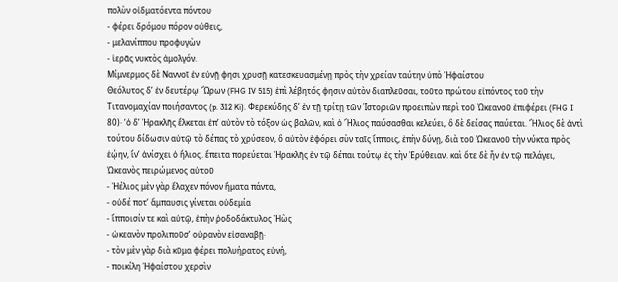πολὺν οἰδματόεντα πόντου
- φέρει δρόμου πόρον οὐθεις,
- μελανίππου προφυγὼν
- ἱερᾶς νυκτὸς ἀμολγόν.
Μίμνερμος δὲ Ναννοῖ ἐν εὐνῇ φησι χρυσῇ κατεσκευασμένῃ πρὸς τὴν χρείαν ταύτην ὑπὸ Ἡφαίστου
Θεόλυτος δ’ ἐν δευτέρῳ Ὥρων (FHG IV 515) ἐπὶ λέβητός φησιν αὐτὸν διαπλεῦσαι, τοῦτο πρώτου εἰπόντος τοῦ τὴν Τιτανομαχίαν ποιήσαντος (p. 312 Ki). Φερεκύδης δ’ ἐν τῇ τρίτῃ τῶν Ἱστοριῶν προειπὼν περὶ τοῦ Ὠκεανοῦ ἐπιφέρει (FHG I 80)· ‘ὁ δ’ Ἡρακλῆς ἕλκεται ἐπ’ αὐτὸν τὸ τόξον ὡς βαλῶν, καὶ ὁ Ἥλιος παύσασθαι κελεύει, ὃ δὲ δείσας παύεται. Ἥλιος δὲ ἀντὶ τούτου δίδωσιν αὐτῷ τὸ δέπας τὸ χρύσεον, ὃ αὐτὸν ἐφόρει σὺν ταῖς ἵπποις, ἐπὴν δύνῃ, διὰ τοῦ Ὠκεανοῦ τὴν νύκτα πρὸς ἑῴην, ἵν’ ἀνίσχει ὁ ἥλιος. ἔπειτα πορεύεται Ἡρακλῆς ἐν τῷ δέπαι τούτῳ ἐς τὴν Ἐρύθειαν. καὶ ὅτε δὲ ἦν ἐν τῷ πελάγει, Ὠκεανὸς πειρώμενος αὐτοῦ
- Ἠέλιος μὲν γὰρ ἔλαχεν πόνον ἤματα πάντα,
- οὐδέ ποτ’ ἄμπαυσις γίνεται οὐδεμία
- ἵπποισίν τε καὶ αὐτῷ, ἐπὴν ῥοδοδάκτυλος Ἠὼς
- ὠκεανὸν προλιποῦσ’ οὐρανὸν εἰσαναβῇ·
- τὸν μὲν γὰρ διὰ κῦμα φέρει πολυήρατος εὐνή,
- ποικίλη Ἡφαίστου χερσὶν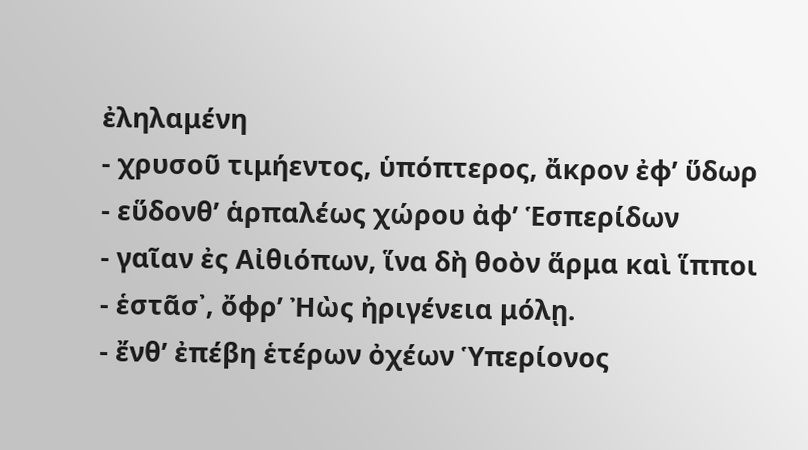ἐληλαμένη
- χρυσοῦ τιμήεντος, ὑπόπτερος, ἄκρον ἐφ’ ὕδωρ
- εὕδονθ’ ἁρπαλέως χώρου ἀφ’ Ἑσπερίδων
- γαῖαν ἐς Αἰθιόπων, ἵνα δὴ θοὸν ἅρμα καὶ ἵπποι
- ἑστᾶσ᾽, ὄφρ’ Ἠὼς ἠριγένεια μόλῃ.
- ἔνθ’ ἐπέβη ἑτέρων ὀχέων Ὑπερίονος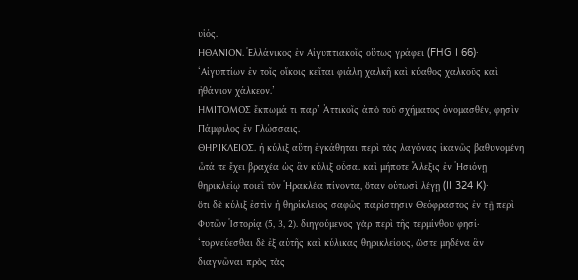υἱός.
ΗΘΑΝΙΟΝ. Ἑλλάνικος ἐν Αἰγυπτιακοῖς οὕτως γράφει (FHG I 66)· ‘Αἰγυπτίων ἐν τοῖς οἴκοις κεῖται φιάλη χαλκῆ καὶ κύαθος χαλκοῦς καὶ ἠθάνιον χάλκεον.’
ΗΜΙΤΟΜΟΣ ἔκπωμά τι παρ’ Ἀττικοῖς ἀπὸ τοῦ σχήματος ὀνομασθέν, φησὶν Πάμφιλος ἐν Γλώσσαις.
ΘΗΡΙΚΛΕΙΟΣ. ἡ κύλιξ αὕτη ἐγκάθηται περὶ τὰς λαγόνας ἱκανῶς βαθυνομένη ὦτά τε ἔχει βραχέα ὡς ἂν κύλιξ οὖσα. καὶ μήποτε Ἄλεξις ἐν Ἡσιόνῃ θηρικλείῳ ποιεῖ τὸν Ἡρακλέα πίνοντα, ὅταν οὑτωσὶ λέγῃ (II 324 K)·
ὅτι δὲ κύλιξ ἐστὶν ἡ θηρίκλειος σαφῶς παρίστησιν Θεόφραστος ἐν τῇ περὶ Φυτῶν Ἱστορίᾳ (5, 3, 2). διηγούμενος γὰρ περὶ τῆς τερμίνθου φησί· ‘τορνεύεσθαι δὲ ἐξ αὐτῆς καὶ κύλικας θηρικλείους, ὥστε μηδένα ἂν διαγνῶναι πρὸς τὰς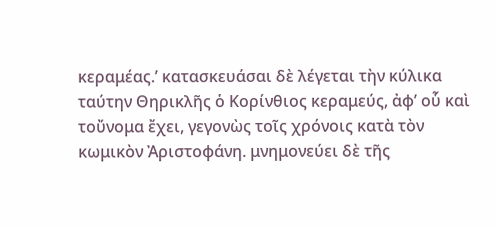κεραμέας.’ κατασκευάσαι δὲ λέγεται τὴν κύλικα ταύτην Θηρικλῆς ὁ Κορίνθιος κεραμεύς, ἀφ’ οὗ καὶ τοὔνομα ἔχει, γεγονὼς τοῖς χρόνοις κατὰ τὸν κωμικὸν Ἀριστοφάνη. μνημονεύει δὲ τῆς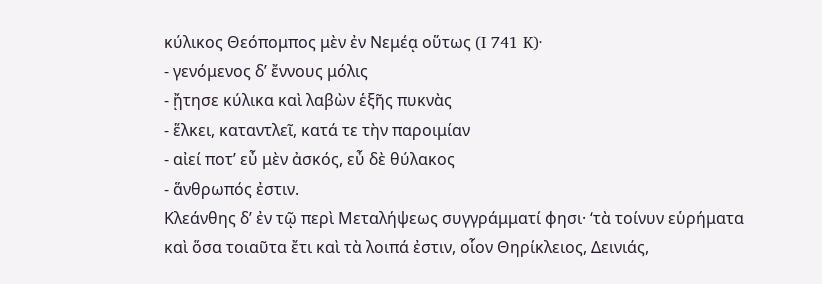κύλικος Θεόπομπος μὲν ἐν Νεμέᾳ οὕτως (I 741 K)·
- γενόμενος δ’ ἔννους μόλις
- ᾔτησε κύλικα καὶ λαβὼν ἑξῆς πυκνὰς
- ἕλκει, καταντλεῖ, κατά τε τὴν παροιμίαν
- αἰεί ποτ’ εὖ μὲν ἀσκός, εὖ δὲ θύλακος
- ἅνθρωπός ἐστιν.
Κλεάνθης δ’ ἐν τῷ περὶ Μεταλήψεως συγγράμματί φησι· ‘τὰ τοίνυν εὑρήματα καὶ ὅσα τοιαῦτα ἔτι καὶ τὰ λοιπά ἐστιν, οἷον Θηρίκλειος, Δεινιάς,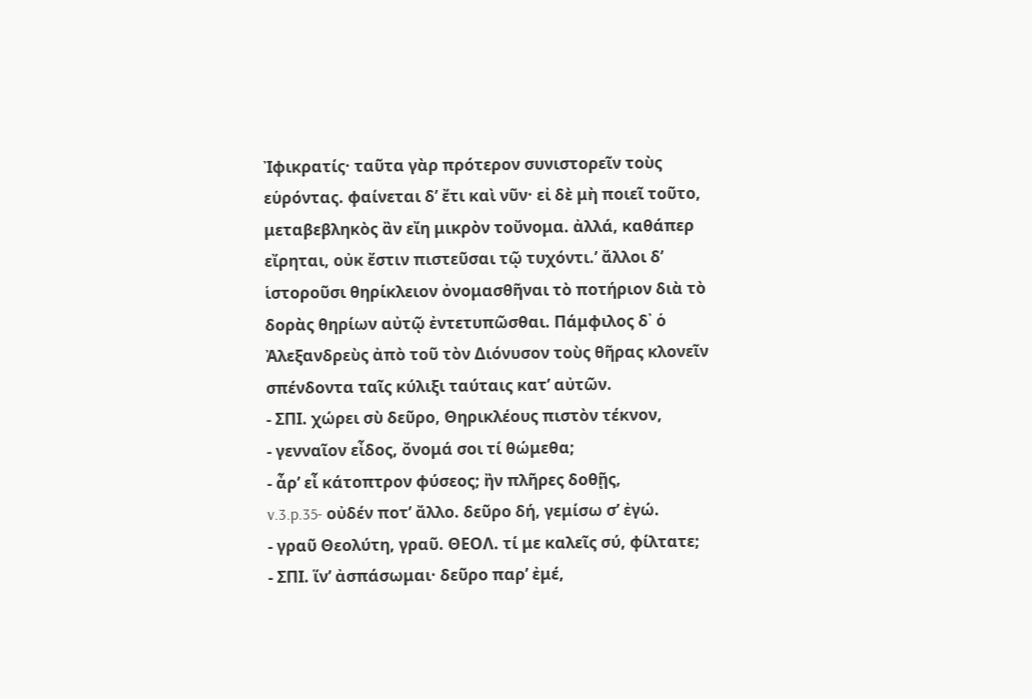Ἰφικρατίς· ταῦτα γὰρ πρότερον συνιστορεῖν τοὺς εὑρόντας. φαίνεται δ’ ἔτι καὶ νῦν· εἰ δὲ μὴ ποιεῖ τοῦτο, μεταβεβληκὸς ἂν εἴη μικρὸν τοὔνομα. ἀλλά, καθάπερ εἴρηται, οὐκ ἔστιν πιστεῦσαι τῷ τυχόντι.’ ἄλλοι δ’ ἱστοροῦσι θηρίκλειον ὀνομασθῆναι τὸ ποτήριον διὰ τὸ δορὰς θηρίων αὐτῷ ἐντετυπῶσθαι. Πάμφιλος δ᾽ ὁ Ἀλεξανδρεὺς ἀπὸ τοῦ τὸν Διόνυσον τοὺς θῆρας κλονεῖν σπένδοντα ταῖς κύλιξι ταύταις κατ’ αὐτῶν.
- ΣΠΙ. χώρει σὺ δεῦρο, Θηρικλέους πιστὸν τέκνον,
- γενναῖον εἶδος, ὄνομά σοι τί θώμεθα;
- ἆρ’ εἶ κάτοπτρον φύσεος; ἢν πλῆρες δοθῇς,
v.3.p.35- οὐδέν ποτ’ ἄλλο. δεῦρο δή, γεμίσω σ’ ἐγώ.
- γραῦ Θεολύτη, γραῦ. ΘΕΟΛ. τί με καλεῖς σύ, φίλτατε;
- ΣΠΙ. ἵν’ ἀσπάσωμαι· δεῦρο παρ’ ἐμέ,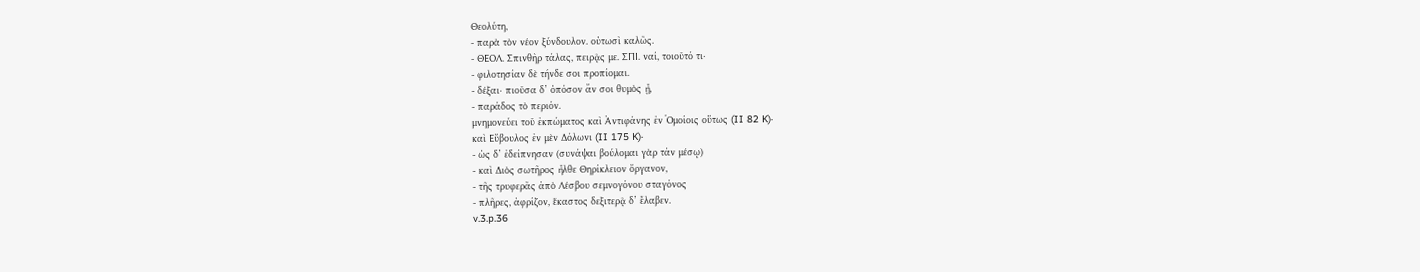Θεολύτη,
- παρὰ τὸν νέον ξύνδουλον. οὑτωσὶ καλῶς.
- ΘΕΟΛ. Σπινθὴρ τάλας, πειρᾷς με. ΣΠΙ. ναί, τοιοῦτό τι·
- φιλοτησίαν δὲ τήνδε σοι προπίομαι.
- δέξαι· πιοῦσα δ’ ὁπόσον ἄν σοι θυμὸς ᾖ,
- παράδος τὸ περιόν.
μνημονεύει τοῦ ἐκπώματος καὶ Ἀντιφάνης ἐν Ὁμοίοις οὕτως (II 82 K)·
καὶ Εὔβουλος ἐν μὲν Δόλωνι (II 175 K)·
- ὡς δ’ ἐδείπνησαν (συνάψαι βούλομαι γὰρ τἀν μέσῳ)
- καὶ Διὸς σωτῆρος ἦλθε Θηρίκλειον ὄργανον,
- τῆς τρυφερᾶς ἀπὸ Λέσβου σεμνογόνου σταγόνος
- πλῆρες, ἀφρίζον, ἕκαστος δεξιτερᾷ δ’ ἔλαβεν.
v.3.p.36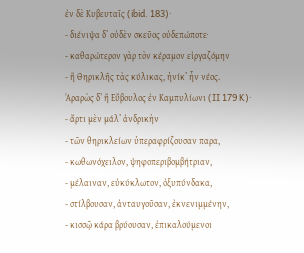ἐν δὲ Κυβευταῖς (ibid. 183)·
- διένιψα δ’ οὐδὲν σκεῦος οὐδεπώποτε·
- καθαρώτερον γὰρ τὸν κέραμον εἰργαζόμην
- ἢ Θηρικλῆς τὰς κύλικας, ἡνίκ’ ἦν νέος.
Ἀραρὼς δ’ ἢ Εὔβουλος ἐν Καμπυλίωνι (II 179 K)·
- ἄρτι μὲν μάλ’ ἀνδρικὴν
- τῶν θηρικλείων ὑπεραφρίζουσαν παρα,
- κωθωνόχειλον, ψηφοπεριβομβήτριαν,
- μέλαιναν, εὐκύκλωτον, ὀξυπύνδακα,
- στίλβουσαν, ἀνταυγοῦσαν, ἐκνενιμμένην,
- κισσῷ κάρα βρύουσαν, ἐπικαλούμενοι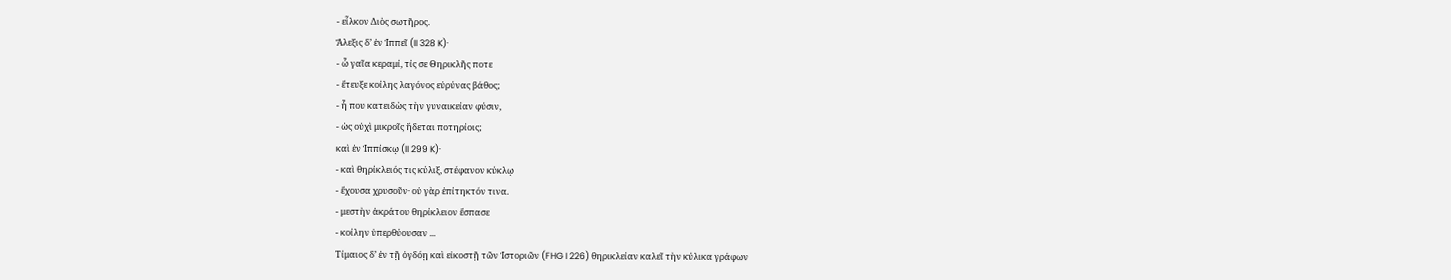- εἷλκον Διὸς σωτῆρος.
Ἄλεξις δ’ ἐν Ἱππεῖ (II 328 K)·
- ὦ γαῖα κεραμί, τίς σε Θηρικλῆς ποτε
- ἔτευξε κοίλης λαγόνος εὐρύνας βάθος;
- ἦ που κατειδὼς τὴν γυναικείαν φύσιν,
- ὡς οὐχὶ μικροῖς ἥδεται ποτηρίοις;
καὶ ἐν Ἱππίσκῳ (II 299 K)·
- καὶ θηρίκλειός τις κύλιξ, στέφανον κύκλῳ
- ἔχουσα χρυσοῦν· οὐ γὰρ ἐπίτηκτόν τινα.
- μεστὴν ἀκράτου θηρίκλειον ἔσπασε
- κοίλην ὑπερθύουσαν ...
Τίμαιος δ’ ἐν τῇ ὀγδόῃ καὶ εἰκοστῇ τῶν Ἱστοριῶν (FHG I 226) θηρικλείαν καλεῖ τὴν κύλικα γράφων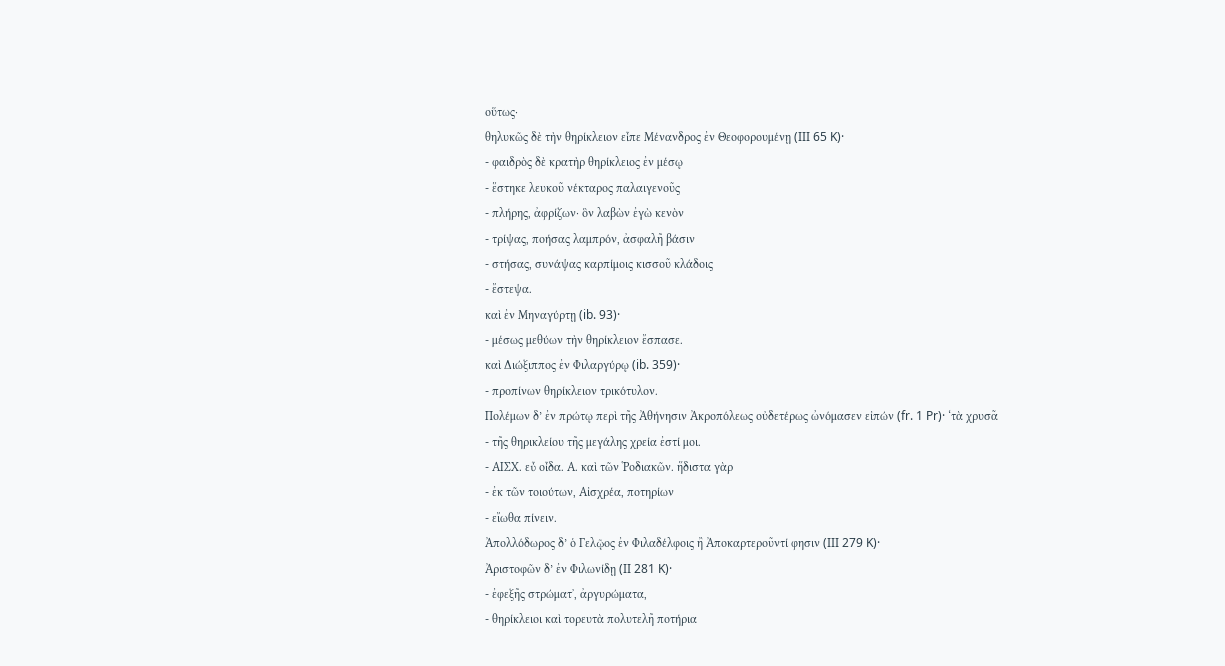οὕτως·
θηλυκῶς δὲ τὴν θηρίκλειον εἶπε Μένανδρος ἐν Θεοφορουμένῃ (III 65 K)·
- φαιδρὸς δὲ κρατὴρ θηρίκλειος ἐν μέσῳ
- ἕστηκε λευκοῦ νέκταρος παλαιγενοῦς
- πλήρης, ἀφρίζων· ὃν λαβὼν ἐγὼ κενὸν
- τρίψας, ποήσας λαμπρόν, ἀσφαλῆ βάσιν
- στήσας, συνάψας καρπίμοις κισσοῦ κλάδοις
- ἔστεψα.
καὶ ἐν Μηναγύρτῃ (ib. 93)·
- μέσως μεθύων τὴν θηρίκλειον ἔσπασε.
καὶ Διώξιππος ἐν Φιλαργύρῳ (ib. 359)·
- προπίνων θηρίκλειον τρικότυλον.
Πολέμων δ’ ἐν πρώτῳ περὶ τῆς Ἀθήνησιν Ἀκροπόλεως οὐδετέρως ὠνόμασεν εἰπών (fr. 1 Pr)· ‘τὰ χρυσᾶ
- τῆς θηρικλείου τῆς μεγάλης χρεία ἐστί μοι.
- ΑΙΣΧ. εὖ οἶδα. Α. καὶ τῶν Ῥοδιακῶν. ἥδιστα γὰρ
- ἐκ τῶν τοιούτων, Αἰσχρέα, ποτηρίων
- εἴωθα πίνειν.
Ἀπολλόδωρος δ’ ὁ Γελῷος ἐν Φιλαδέλφοις ἢ Ἀποκαρτεροῦντί φησιν (III 279 K)·
Ἀριστοφῶν δ’ ἐν Φιλωνίδῃ (II 281 K)·
- ἐφεξῆς στρώματ᾽, ἀργυρώματα,
- θηρίκλειοι καὶ τορευτὰ πολυτελῆ ποτήρια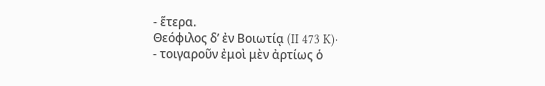- ἕτερα.
Θεόφιλος δ’ ἐν Βοιωτίᾳ (II 473 K)·
- τοιγαροῦν ἐμοὶ μὲν ἀρτίως ὁ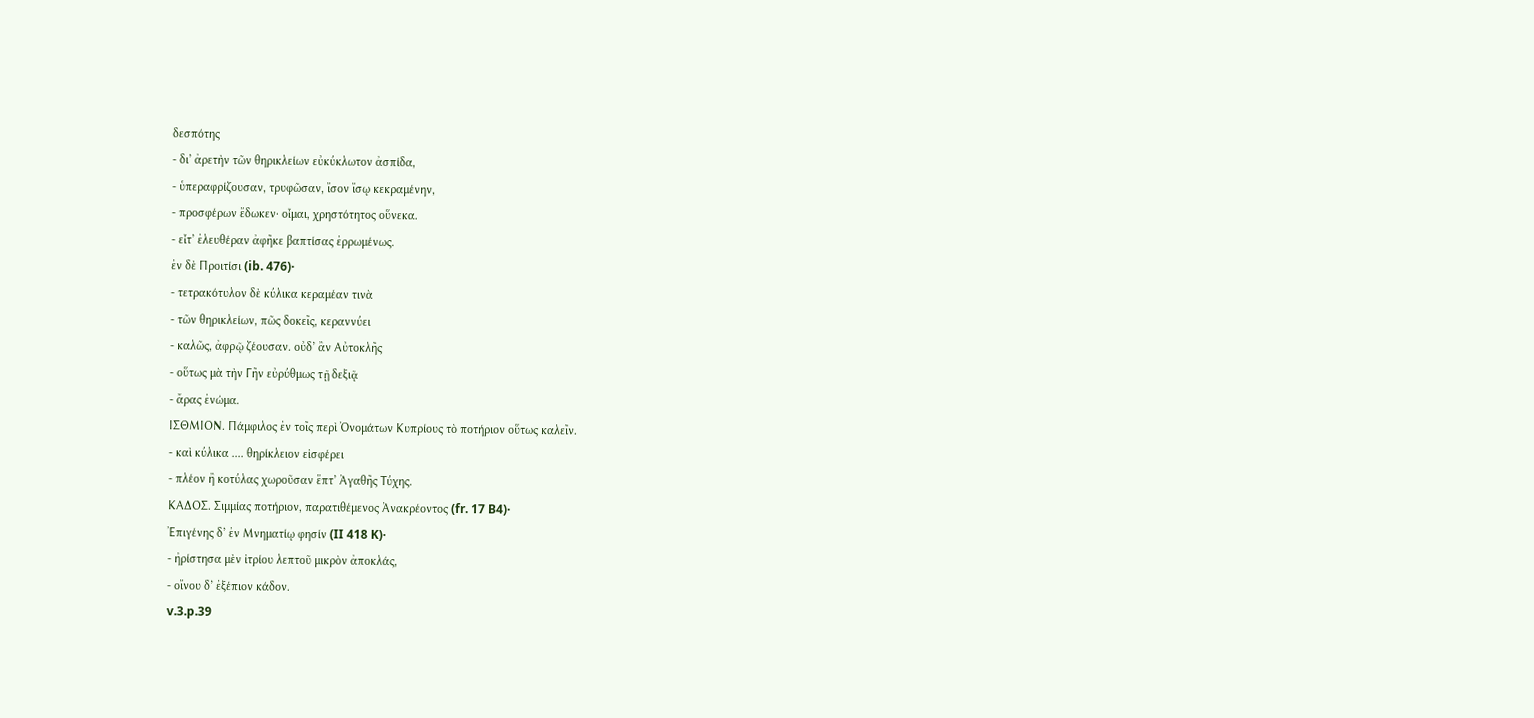δεσπότης
- δι’ ἀρετὴν τῶν θηρικλείων εὐκύκλωτον ἀσπίδα,
- ὑπεραφρίζουσαν, τρυφῶσαν, ἴσον ἴσῳ κεκραμένην,
- προσφέρων ἔδωκεν· οἶμαι, χρηστότητος οὕνεκα.
- εἶτ’ ἐλευθέραν ἀφῆκε βαπτίσας ἐρρωμένως.
ἐν δὲ Προιτίσι (ib. 476)·
- τετρακότυλον δὲ κύλικα κεραμέαν τινὰ
- τῶν θηρικλείων, πῶς δοκεῖς, κεραννύει
- καλῶς, ἀφρῷ ζέουσαν. οὐδ’ ἂν Αὐτοκλῆς
- οὕτως μὰ τὴν Γῆν εὐρύθμως τῇ δεξιᾷ
- ἄρας ἐνώμα.
ΙΣΘΜΙΟΝ. Πάμφιλος ἐν τοῖς περὶ Ὀνομάτων Κυπρίους τὸ ποτήριον οὕτως καλεῖν.
- καὶ κύλικα .... θηρίκλειον εἰσφέρει
- πλέον ἢ κοτύλας χωροῦσαν ἕπτ’ Ἀγαθῆς Τύχης.
ΚΑΔΟΣ. Σιμμίας ποτήριον, παρατιθέμενος Ἀνακρέοντος (fr. 17 B4)·
Ἐπιγένης δ’ ἐν Μνηματίῳ φησίν (II 418 K)·
- ἠρίστησα μὲν ἰτρίου λεπτοῦ μικρὸν ἀποκλάς,
- οἴνου δ’ ἐξέπιον κάδον.
v.3.p.39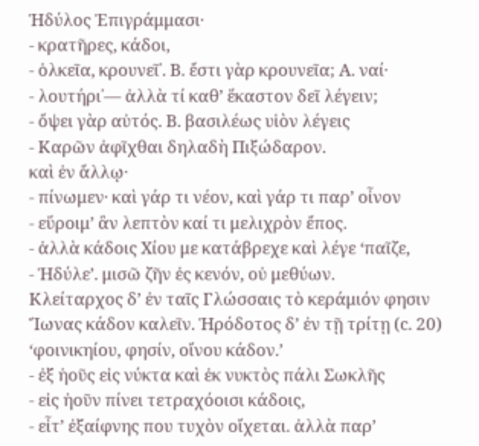Ἡδύλος Ἐπιγράμμασι·
- κρατῆρες, κάδοι,
- ὁλκεῖα, κρουνεῖ᾽. Β. ἔστι γὰρ κρουνεῖα; Α. ναί·
- λουτήρι᾽— ἀλλὰ τί καθ’ ἕκαστον δεῖ λέγειν;
- ὄψει γὰρ αὐτός. Β. βασιλέως υἱὸν λέγεις
- Καρῶν ἀφῖχθαι δηλαδὴ Πιξώδαρον.
καὶ ἐν ἄλλῳ·
- πίνωμεν· καὶ γάρ τι νέον, καὶ γάρ τι παρ’ οἶνον
- εὕροιμ’ ἂν λεπτὸν καί τι μελιχρὸν ἔπος.
- ἀλλὰ κάδοις Χίου με κατάβρεχε καὶ λέγε ‘παῖζε,
- Ἡδύλε’. μισῶ ζῆν ἐς κενόν, οὐ μεθύων.
Κλείταρχος δ’ ἐν ταῖς Γλώσσαις τὸ κεράμιόν φησιν Ἴωνας κάδον καλεῖν. Ἡρόδοτος δ’ ἐν τῇ τρίτῃ (c. 20) ‘φοινικηίου, φησίν, οἴνου κάδον.’
- ἐξ ἠοῦς εἰς νύκτα καὶ ἐκ νυκτὸς πάλι Σωκλῆς
- εἰς ἠοῦν πίνει τετραχόοισι κάδοις,
- εἶτ’ ἐξαίφνης που τυχὸν οἴχεται. ἀλλὰ παρ’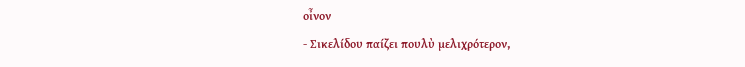οἶνον
- Σικελίδου παίζει πουλὺ μελιχρότερον,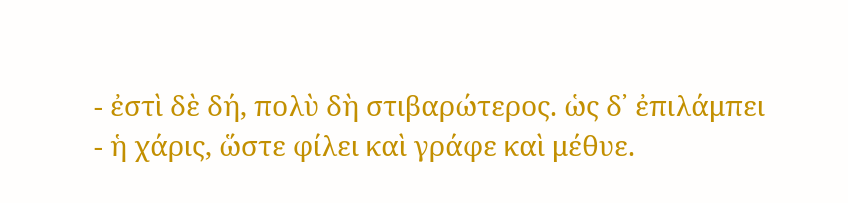- ἐστὶ δὲ δή, πολὺ δὴ στιβαρώτερος. ὡς δ᾽ ἐπιλάμπει
- ἡ χάρις, ὥστε φίλει καὶ γράφε καὶ μέθυε.